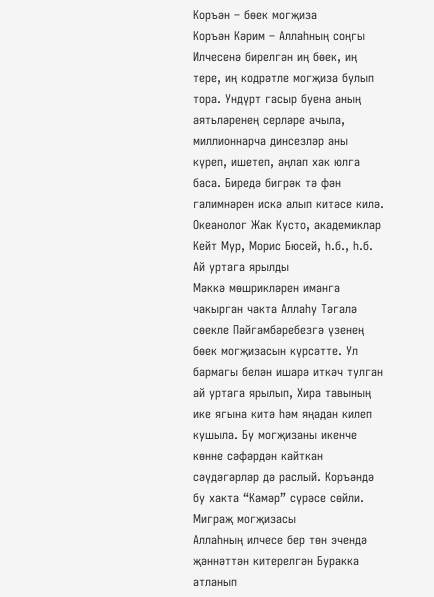Коръән – бөек могҗиза
Коръән Кәрим – Аллаһның соңгы Илчесенә бирелгән иң бөек, иң тере, иң кодрәтле могҗиза булып тора. Ундүрт гасыр буена аның аятьләренең серләре ачыла, миллионнарча динсезләр аны күреп, ишетеп, аңлап хак юлга баса. Биредә бигрәк тә фән галимнәрен искә алып китәсе килә. Океанолог Жак Кусто, академиклар Кейт Мур, Морис Бюсей, һ.б., һ.б.
Ай уртага ярылды
Мәккә мөшрикләрен иманга чакырган чакта Аллаһу Тәгалә сөекле Пәйгамбәребезгә үзенең бөек могҗизасын күрсәтте. Ул бармагы белән ишарә иткәч тулган ай уртага ярылып, Хира тавының ике ягына китә һәм яңадан килеп кушыла. Бу могҗизаны икенче көнне сәфәрдән кайткан сәүдәгәрләр дә раслый. Коръәндә бу хакта “Камәр” сүрәсе сөйли.
Миграҗ могҗизасы
Аллаһның илчесе бер төн эчендә җәннәттән китерелгән Буракка атланып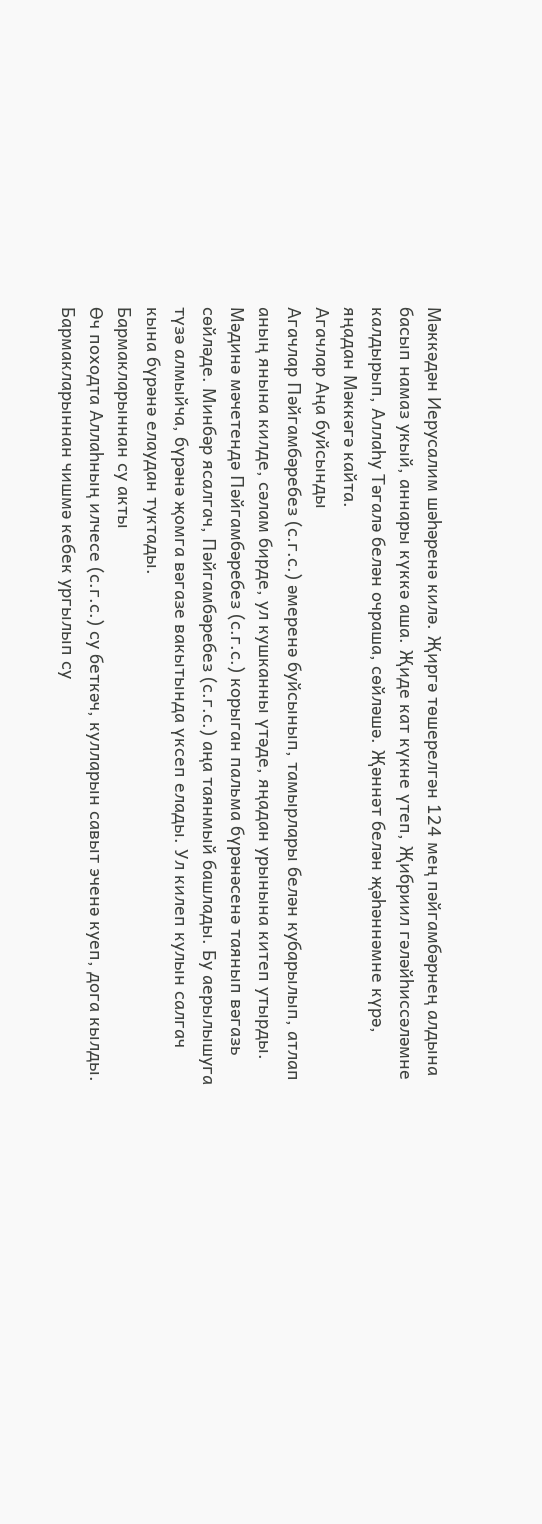Мәккәдән Иерусалим шәһәренә килә. Җиргә төшерелгән 124 мең пәйгамбәрнең алдына басып намаз укый, аннары күккә аша. Җиде кат күкне үтеп, Җибриил гәләйһиссәләмне калдырып, Аллаһу Тәгалә белән очраша, сөйләшә. Җәннәт белән җәһәннәмне күрә, яңадан Мәккәгә кайта.
Агачлар Аңа буйсынды
Агачлар Пәйгамбәребез (с.г.с.) әмеренә буйсынып, тамырлары белән кубарылып, атлап аның янына килде, сәлам бирде, ул кушканны үтәде, яңадан урынына китеп утырды.
Мәдинә мәчетендә Пәйгамбәребез (с.г.с.) корыган пальма бүрәнәсенә таянып вәгазь сөйләде. Минбәр ясалгач, Пәйгамбәребез (с.г.с.) аңа таянмый башлады. Бу аерылышуга түзә алмыйча, бүрәнә җомга вәгазе вакытында үксеп елады. Ул килеп кулын салгач кына бүрәнә елаудан туктады.
Бармакларыннан су акты
Өч походта Аллаһның илчесе (с.г.с.) су беткәч, кулларын савыт эченә куеп, дога кылды. Бармакларыннан чишмә кебек ургылып су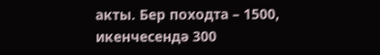акты. Бер походта – 1500, икенчесендә 300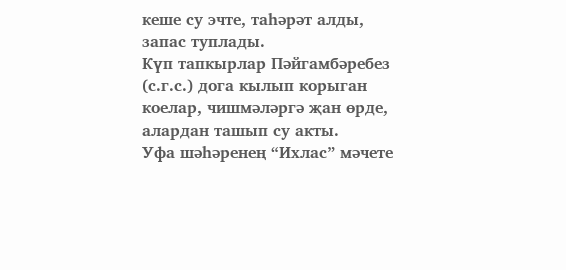кеше су эчте, таһәрәт алды, запас туплады.
Күп тапкырлар Пәйгамбәребез (с.г.с.) дога кылып корыган коелар, чишмәләргә җан өрде, алардан ташып су акты.
Уфа шәһәренең “Ихлас” мәчете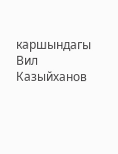каршындагы Вил Казыйханов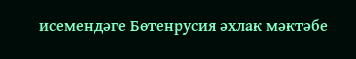исемендәге Бөтенрусия әхлак мәктәбе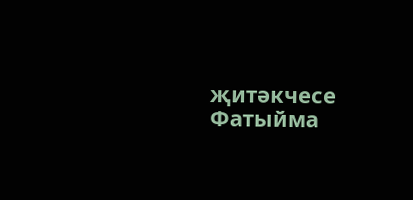җитәкчесе Фатыйма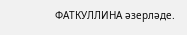ФАТКУЛЛИНА әзерләде.